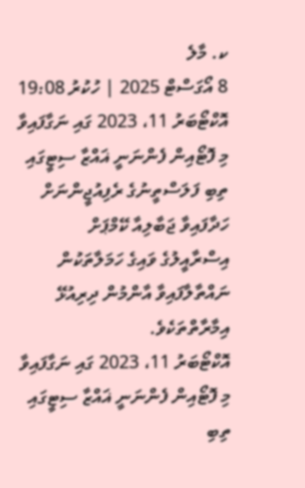ކ. މާލެ
8 އޯގަސްޓް 2025 | ހުކުރު 19:08
އޮކްޓޯބަރު 11، 2023 ގައި ނަގާފައިވާ މި ފޮޓޯއިން ފެންނަނީ ޣައްޒާ ސިޓީގައި ތިބި ފަލަސްތީނުގެ ރެފިއުޖީންނަށް ހަދާފައިވާ ޖަބާލިއާ ކޭމްޕަށް އިސްރާއީލުގެ ވައިގެ ހަމަލާތަކުން ނައްތާލާފައިވާ އާންމުން ދިރިއުޅޭ އިމާރާތްތަކެވެ.
އޮކްޓޯބަރު 11، 2023 ގައި ނަގާފައިވާ މި ފޮޓޯއިން ފެންނަނީ ޣައްޒާ ސިޓީގައި ތިބި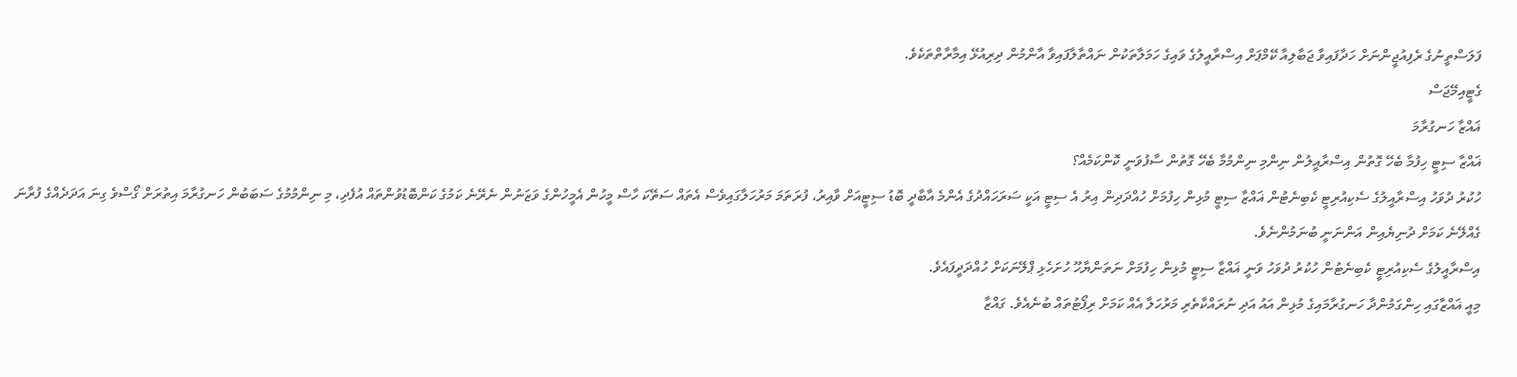ފަލަސްތީނުގެ ރެފިއުޖީންނަށް ހަދާފައިވާ ޖަބާލިއާ ކޭމްޕަށް އިސްރާއީލުގެ ވައިގެ ހަމަލާތަކުން ނައްތާލާފައިވާ އާންމުން ދިރިއުޅޭ އިމާރާތްތަކެވެ.
ގެޓީއިމޭޖަސް
ޣައްޒާ ހަނގުރާމަ
ޣައްޒާ ސިޓީ ހިފުމާ ބެހޭ ގޮތުން އިސްރާއީލުން ނިންމި ނިންމުމާ ބެހޭ ގޮތުން ސާފުވަނީ ކޮންކަމެއް؟
ހުކުރު ދުވަހު އިސްރާއީލުގެ ސެކިއުރިޓީ ކެބިނެޓުން ޣައްޒާ ސިޓީ މުޅިން ހިފުމަށް ހުއްދަދިން އިރު އެ ސިޓީ އަކީ ސަރަހައްދުގެ އެންމެ އާބާދީ ބޮޑު ސިޓީއަށް ވާއިރު، ފުރަތަމަ މަރުހަލާގައިވެސް އެތައް ސަތޭކަ ހާސް މީހުން އެމީހުންގެ ވަޒަނުން ނެރޭނެ ކަމުގެ ކަންބޮޑުވުންތައް އުފެދި، މި ނިންމުމުގެ ސަބަބުން ހަނގުރާމަ އިތުރަށް ގޯސްވެ ގިނަ އަދަދެއްގެ ފުރާނަ ގެއްލޭނެ ކަމަށް ދުނިޔެއިން އަންނަނީ ބުނަމުންނެވެ.
އިސްރާއީލުގެ ސެކިއުރިޓީ ކެބިނެޓުން ހުކުރު ދުވަހު ވަނީ ޣައްޒާ ސިޓީ މުޅިން ހިފުމަށް ނަތަންޔާހޫ ހުށަހެޅި ޕްލޭނަކަށް ހުއްދަދީފައެވެ.
މިއީ ޣައްޒާގައި ހިންގަމުންދާ ހަނގުރާމައިގެ މުޅިން އައު އަދި ނުރައްކާތެރި މަރުހަލާ އެއް ކަމަށް ރިޕޯޓުތައް ބުނެއެވެ. ގައްޒާ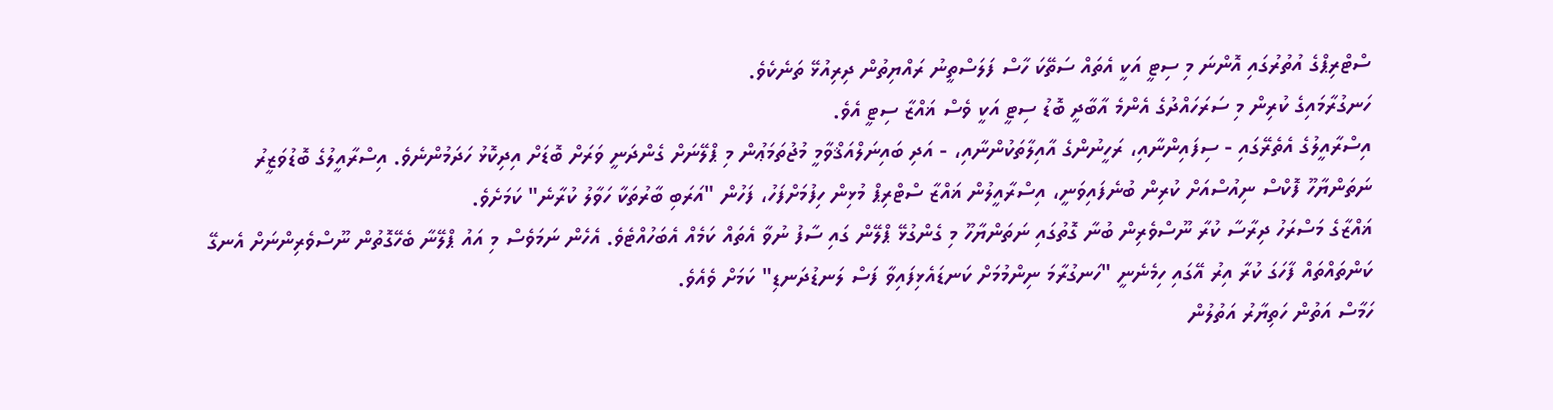ސްޓްރިޕްގެ އުތުރުގައި އޮންނަ މި ސިޓީ އަކީ އެތައް ސަތޭކަ ހާސް ފަލަސްތީނު ރައްޔިތުން ދިރިއުޅޭ ތަނެކެވެ.
ހަނގުރާމައިގެ ކުރިން މި ސަރަހައްދުގެ އެންމެ އާބާދީ ބޮޑު ސިޓީ އަކީ ވެސް ޣައްޒާ ސިޓީ އެވެ.
އިސްރާއީލުގެ އެތެރޭގައި - ސިފައިންނާއި، ރަހީނުންގެ އާއިލާތަކުންނާއި، - އަދި ބައިނަލްއަޤްވާމީ މުޖުތަމަޢުން މި ޕްލޭނަށް ގެންދަނީ ވަރަށް ބޮޑަށް އިދިކޮޅު ހަދަމުންނެވެ. އިސްރާއީލުގެ ބޮޑުވަޒީރު ނަތަންޔާހޫ ފޮކްސް ނިއުސްއަށް ކުރިން ބުނެފައިވަނީ، އިސްރާއީލުން ޣައްޒާ ސްޓްރިޕް މުޅިން ހިފުމަށްފަހު، ފަހުން "އަރަބި ބާރުތަކާ ހަވާލު ކުރާނެ" ކަމަށެވެ.
ޣައްޒާގެ މަސްރަހު ދިރާސާ ކުރާ ނޫސްވެރިން ބުނާ ގޮތުގައި ނަތަންޔާހޫ މި ގެންގުޅޭ ޕްލޭން ގައި ސާފު ނުވާ އެތައް ކަމެއް އެބަހުއްޓެވެ. އެހެން ނަމަވެސް މި އައު ޕްލޭނާ ބެހޭގޮތުން ނޫސްވެރިންނަށް އެނގޭ ކަންތައްތައް ފާހަގަ ކުރާ އިރު އޭގައި ހިމެނެނީ "ހަނގުރާމަ ނިންމުމަށް ކަނޑައެޅިފައިވާ ފަސް ލަނޑުދަނޑި" ކަމަށް ވެއެވެ.
ހަމާސް އަތުން ހަތިޔާރު އަތުލުން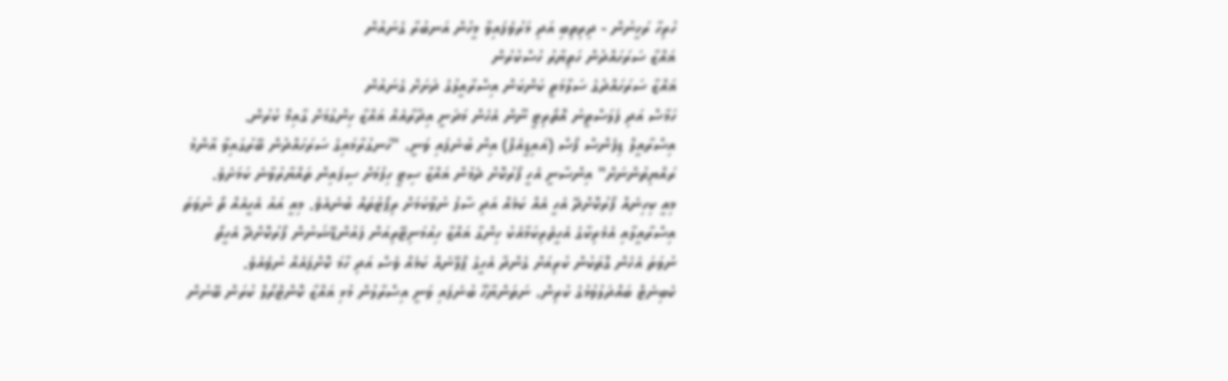ހުރިހާ ރަހީނުން - ދިރިތިބި އަދި މަރުވެފައިވާ މީހުން އަނބުރާ ގެނައުން
ޣައްޒާ ސަރަހައްދުން ހަތިޔާރު ހުސްކުރުން
ޣައްޒާ ސަރަހައްދުގެ ސަލާމަތީ ކަންކަން އިސްރާއީލުގެ ދަށަށް ގެނައުން
ހަމާސް އަދި ފަލަސްތީނު އޮތޯރިޓީ ނޫން އެހެން މަދަނީ އިދާރާއެއް ޣައްޒާ ހިންގުމަށް ގާއިމް ކުރުން.
އިސްރާއީލް ޑިފެންސް ފޯސް (އައިޑީއެފް) އިން ބުނެފައި ވަނީ، "ހަނގުރާމައިގެ ސަރަހައްދުން ބޭރުގައިވާ އާންމު ރައްޔިތުންނަށް" އިންސާނީ އެހީ ފޯރުކޮށް ދެމުން ޣައްޒާ ސިޓީ ހިފުމަށް ސިފައިން ތައްޔާރުވާނެ ކަމަށެވެ.
މިއީ ކިހިނެއް ފޯރުކޮށްދޭ އެހީ އެއް ކަމެއް އަދި ސާފު ނުވާކަމަށް ރިޕޯޓުތައް ބުނެއެވެ. މިއީ އައު އެހީއެއް ތޯ ނުވަތަ އިސްރާއީލާއި އެމެރިކާގެ އެހީތެރިކަމާއެކު ހިންގާ ޣައްޒާ ހިއުމަނިޓޭރިއަން ފައުންޑޭޝަނުން ފޯރުކޮށްދޭ އެހީތޯ ނުވަތަ އެހެން ގޮތަކުން ކުރިއަށް ގެންދާ އެހީގެ ޕްލޭނެއް ކަމެއް ވެސް އަދި ހާމަ ކޮށްފައެއް ނުވެއެވެ.
ކެބިނެޓް ބައްދަލުވުމުގެ ކުރިން، ނަތަންޔާހޫ ބުނެފައި ވަނީ އިސްރާލުން މުޅި ޣައްޒާ ކޮންޓްރޯލް ކުރަން ބޭނުން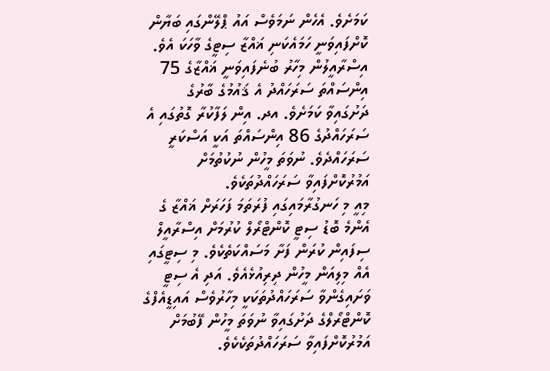ކަމަށެވެ. އެހެން ނަމަވެސް އައު ޕްލޭންގައި ބަޔާން ކޮށްފައިވަނީ ހަމައެކަނި ޣައްޒާ ސިޓީގެ ވާހަކަ އެވެ.
އިސްރާއީލުން މިހާރު ބުނެފައިވަނީ ޣައްޒާގެ 75 އިންސައްތަ ސަރަހައްދު އެ ޤައުމުގެ ބާރުގެ ދަށުގައިވާ ކަމަށެވެ. އދ. އިން ލަފާކުރާ ގޮތުގައި އެ ސަރަހައްދުގެ 86 އިންސައްތަ އަކީ އަސްކަރީ ސަރަހައްދެވެ. ނުވަތަ މީހުން ނުކުތުމަށް އަމުރުކޮށްފައިވާ ސަރަހައްދުތަކެވެ.
މިއީ މި ހަނގުރާމައިގައި ފުރަތަމަ ފަހަރަށް ޣައްޒާ ގެ އެންމެ ބޮޑު ސިޓީ ކޮންޓްރޯލް ކުރުމަށް އިސްރާއީލް ސިފައިން ކުރަން ފަށާ މަސައްކަތެކެވެ. މި ސިޓީގައި އެއް މިލިއަން މީހުން ދިރިއުޅެއެވެ. އަދި އެ ސިޓީ ވަށައިގެންވާ ސަރަހައްދުތަކަކީ މިހާރުވެސް އައިޑީއެފްގެ ކޮންޓްރޯލްގެ ދަށުގައިވާ ނުވަތަ މީހުން ފޭބުމަށް އަމުރުކޮށްފައިވާ ސަރަހައްދުތަކެކެވެ.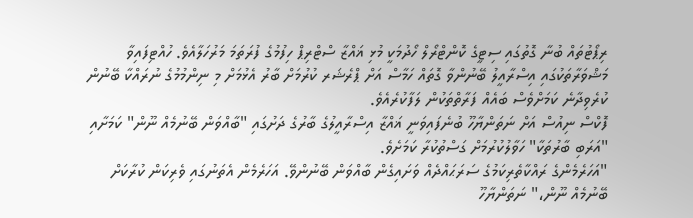ރިޕޯޓުތައް ބުނާ ގޮތުގައި ސިޓީގެ ކޮންޓްރޯލް ހޯދުމަކީ މުޅި ޣައްޒާ ސްޓްރިޕް ހިފުމުގެ ފުރަތަމަ މަރުހަލާއެވެ. ހުއްޓިފައިވާ މަޝްވަރާތަކުގައި އިސްރާއީލު ބޭނުންވާ ގޮތައް ހަމާސް އަށް ޕްރެޝަރ ކުރުމަށް ބާރު އެޅުމަށް މި ނިންމުމުގެ ނުރައްކާ ބޭނުން ކުރެވިދާނެ ކަމަށްވެސް ބައެއް ފަރާތްތަކުން ލަފާކުރެއެވެ.
ފޮކްސް ނިއުސް އަށް ނަތަންޔާހޫ ބުނެފައިވަނީ ޣައްޒާ އިސްރާއީލުގެ ބާރުގެ ދަށުގައި "ބާއްވަން ބޭނުމެއް ނޫން" ކަމަށާއި "އަރަބި ބާރުތަކާ" ހަވާލުކުރުމަށް ގަސްތުކުރާ ކަމަށެވެ.
"އަހަރެމެންގެ ރައްކާތެރިކަމުގެ ސަރަޙައްދެއް ވަށައިގެން ބާއްވަން ބޭނުންވޭ. އަހަރެމެން އެތަނުގައި ވެރިކަން ކުރާކަށް ބޭނުމެއް ނޫން،" ނަތަންޔާހޫ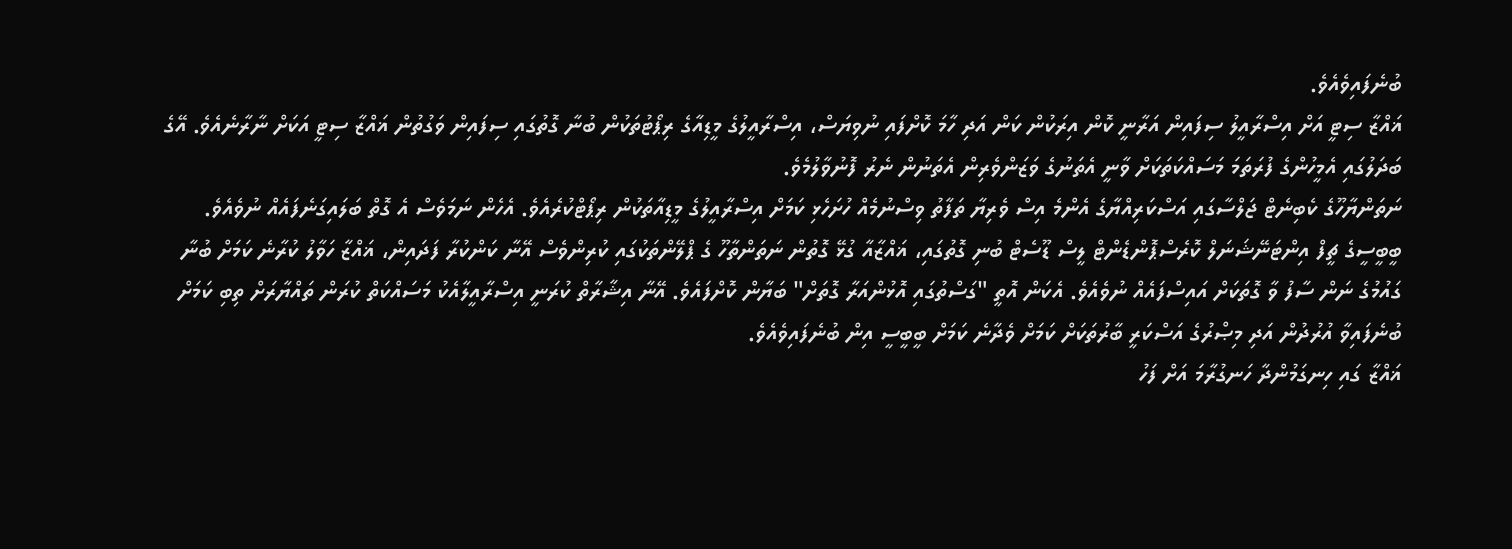ބުނެފައިވެއެވެ.
ޣައްޒާ ސިޓީ އަށް އިސްރާއީލު ސިފައިން އަރާނީ ކޮން އިރަކުން ކަން އަދި ހާމަ ކޮށްފައި ނުވިޔަސް، އިސްރާއީލުގެ މީޑިއާގެ ރިޕޯޓުތަކުން ބުނާ ގޮތުގައި ސިފައިން ވަގުތުން ޣައްޒާ ސިޓީ އަކަށް ނާރާނެއެވެ. އޭގެ ބަދަލުގައި އެމީހުންގެ ފުރަތަމަ މަސައްކަތަކަށް ވާނީ އެތަނުގެ ވަޒަންވެރިން އެތަނުން ނެރު ފޮނުވާލުމެވެ.
ނަތަންޔާހޫގެ ކެބިނެޓް ޖަލްސާގައި އަސްކަރިއްޔާގެ އެންމެ އިސް ވެރިޔާ ތަފާތު ވިސްނުމެއް ހުށަހެޅި ކަމަށް އިސްރާއީލުގެ މީޑިއާތަކުން ރިޕޯޓްކުރެއެވެ. އެހެން ނަމަވެސް އެ ގޮތް ބަލައިގަނެފައެއް ނުވެއެވެ.
ބީބީސީގެ ޗީފް އިންޓަނޭޝަނަލް ކޮރެސްޕޮންޑެންޓް ލީސް ޑޫސެޓް ބުނި ގޮތުގައި، ޣައްޒާއާ ގުޅޭ ގޮތުން ނަތަންތާހޫ ގެ ޕްލޭންތަކުގައި ކުރިންވެސް އޭނާ ކަންކުރާ ފަދައިން، ޣައްޒާ ހަވާލު ކުރާނެ ކަމަށް ބުނާ ގައުމުގެ ނަން ސާފު ވާ ގޮތަކަށް އައިސްފައެއް ނުވެއެވެ. އެކަން އޮތީ "ގަސްތުގައި އޮޅުންއަރާ ގޮތަށް" ބަޔާން ކޮށްފައެވެ. އޭނާ އިޝާރާތް ކުރަނީ އިސްރާއީލާއެކު މަސައްކަތް ކުރަން ތައްޔާރަށް ތިބި ކަމަށް ބުނެފައިވާ އުރުދުން އަދި މިޞްރުގެ އަސްކަރީ ބާރުތަކަށް ކަމަށް ވެދާނެ ކަމަށް ބީބީސީ އިން ބުނެފައިވެއެވެ.
ޣައްޒާ ގައި ހިނގަމުންދާ ހަނގުރާމަ އަށް ފަހު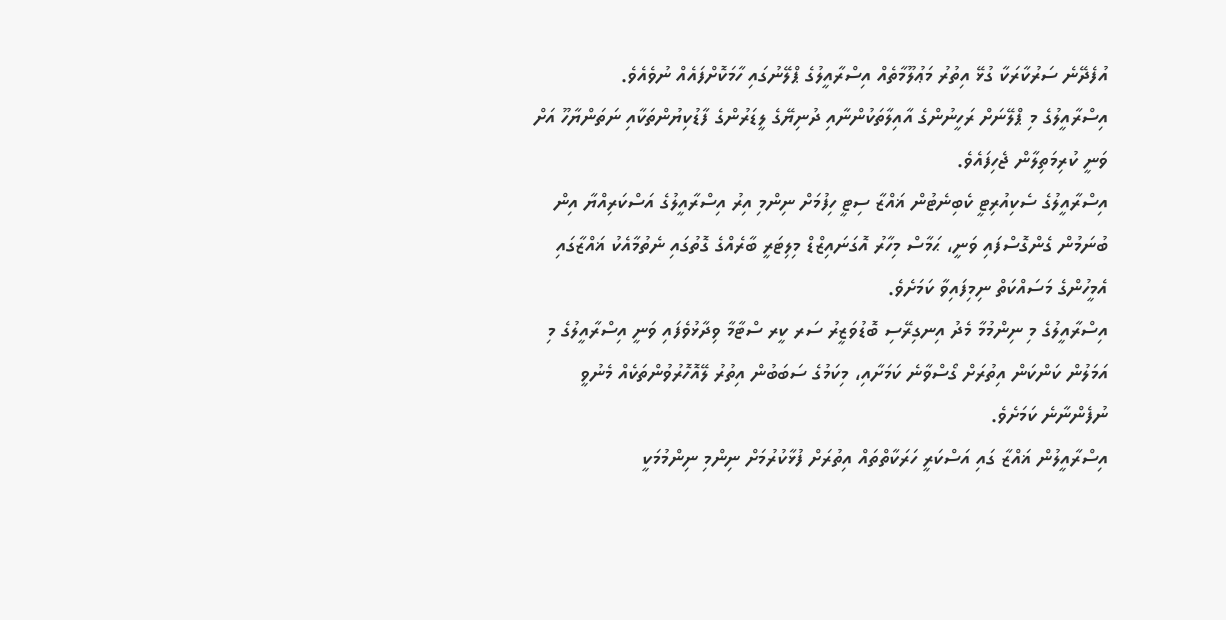އުފެދޭނެ ސަރުކާރަކާ ގުޅޭ އިތުރު މަޢުލޫމާތެއް އިސްރާއީލުގެ ޕްލޭނުގައި ހާމަކޮށްފައެއް ނުވެއެވެ.
އިސްރާއީލުގެ މި ޕްލޭނަށް ރަހީނުންގެ އާއިލާތަކުންނާއި ދުނިޔޭގެ ލީޑަރުންގެ ފާޑުކިޔުންތަކާއި ނަތަންޔާހޫ އަށް ވަނީ ކުރިމަތިލާން ޖެހިފައެވެ.
އިސްރާއީލުގެ ސެކިއުރިޓީ ކެބިނެޓުން ޣައްޒާ ސިޓީ ހިފުމަށް ނިންމި އިރު އިސްރާއީލުގެ އަސްކަރިއްޔާ އިން ބުނަމުން ގެންގޮސްފައި ވަނީ، ޙަމާސް މިހާރު އޮގަނައިޒްޑް މިލިޓަރީ ބާރެއްގެ ގޮތުގައި ނެތުމާއެކު ޣައްޒާގައި އެމީހުންގެ މަސައްކަތް ނިމިފައިވާ ކަމަށެވެ.
އިސްރާއީލުގެ މި ނިންމުމާ މެދު އިނގިރޭސި ބޮޑުވަޒީރު ސަރ ކީރ ސްޓާމާ ވިދާޅުވެފައި ވަނީ އިސްރާއީލުގެ މި އަމަލުން ކަންކަން އިތުރަށް ގޯސްވާނެ ކަމަށާއި، މިކަމުގެ ސަބަބުން އިތުރު ލޭއޮހޮރުވުންތަކެއް މެނުވީ ނުފެންނާނެ ކަމަށެވެ.
އިސްރާއީލުން ޣައްޒާ ގައި އަސްކަރީ ހަރަކާތްތައް އިތުރަށް ފުޅާކުރުމަށް ނިންމި ނިންމުމަކީ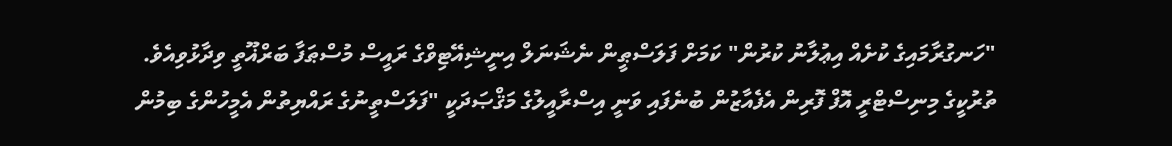"ހަނގުރާމައިގެ ކުށެއް އިޢުލާނު ކުރުން" ކަމަށް ފަލަސްޠީން ނެޝަނަލް އިނީޝިއޭޓިވްގެ ރައީސް މުސްޠަފާ ބަރްޣޫތީ ވިދާޅުވިއެވެ.
ތުރުކީގެ މިނިސްޓްރީ އޮފް ފޮރިން އެފެއާޒުން ބުނެފައި ވަނީ އިސްރާއީލުގެ މަޤްޞަދަކީ "ފަލަސްތީނުގެ ރައްޔިތުން އެމީހުންގެ ބިމުން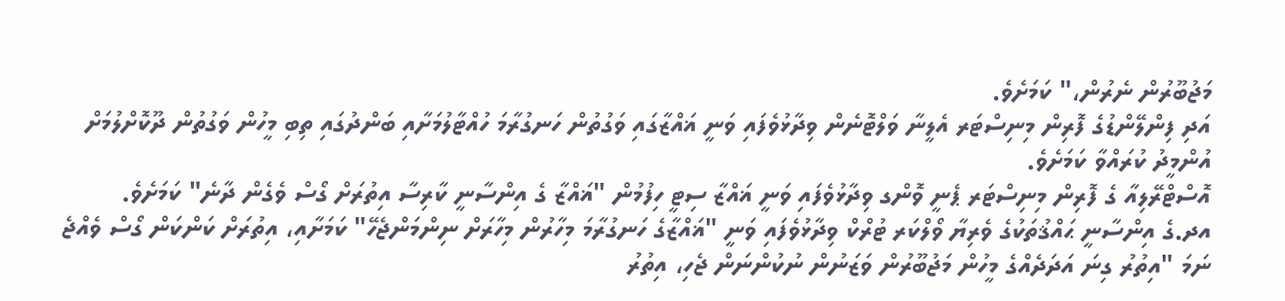މަޖުބޫރުން ނެރުން،" ކަމަށެވެ.
އަދި ފިންލޭންޑުގެ ފޮރިން މިނިސްޓަރ އެލީނާ ވަލްޓޮނެން ވިދާޅުވެފައި ވަނީ ޣައްޒާގައި ވަގުތުން ހަނގުރާމަ ހުއްޓާލުމަށާއި ބަންދުގައި ތިބި މީހުން ވަގުތުން ދޫކޮށްލުމަށް އުންމީދު ކުރައްވާ ކަމަށެވެ.
އޮސްޓްރޭލިއާ ގެ ފޮރިން މިނިސްޓަރ ޕެނީ ވޮންގ ވިދާޅުވެފައި ވަނީ ޣައްޒާ ސިޓީ ހިފުމުން "ޣައްޒާ ގެ އިންސާނީ ކާރިސާ އިތުރަށް ގޯސް ވެގެން ދާނެ" ކަމަށެވެ.
އދ.ގެ އިންސާނީ ޙައްޤުތަކުގެ ވެރިޔާ ވޯލްކަރ ޓުރްކް ވިދާޅުވެފައި ވަނީ "ޣައްޒާގެ ހަނގުރާމަ މިހާރުން މިހާރަށް ނިންމަންޖެހޭ" ކަމަށާއި، އިތުރަށް ކަންކަން ގޯސް ވެއްޖެ ނަމަ "އިތުރު ގިނަ އަދަދެއްގެ މީހުން މަޖުބޫރުން ވަޒަނުން ނުކުންނަން ޖެހި، އިތުރު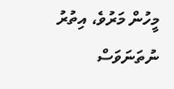މީހުން މަރުވެ، އިތުރު ނުތަނަވަސް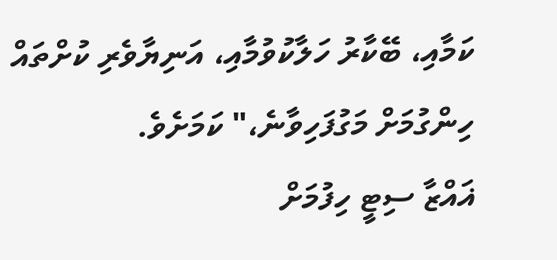ކަމާއި، ބޭކާރު ހަލާކުވުމާއި، އަނިޔާވެރި ކުށްތައް ހިންގުމަށް މަގުފަހިވާނެ،" ކަމަށެވެ.
ޣައްޒާ ސިޓީ ހިފުމަށް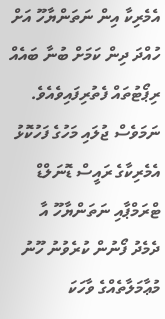އެމެރިކާ އިން ނަތަންޔާހޫ އަށް ހުއްދަ ދިން ކަމަށް ބުނާ ބައެއް ރިޕޯޓުތައް ފެތުރިފައިވެއެވެ. ނަމަވެސް ޖުލައި މަހުގެ ފަހުކޮޅު އެމެރިކާގެ ރައީސް ޑޮނަލްޑް ޓްރަމްޕާއި ނަތަންޔާހޫ އާ ދެމެދު ފޯނުން ކުރެވުނު ހޫނު މުޢާމަލާތެއްގެ ވާހަކަ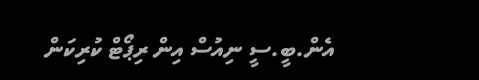އެން.ބީ.ސީ ނިއުސް އިން ރިޕޯޓް ކުރިކަން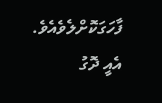ފާހަގަކޮށްލެވެއެވެ. އެއީ ދޮގު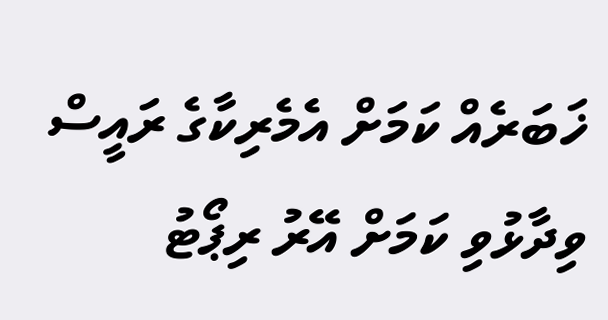ޚަބަރެއް ކަމަށް އެމެރިކާގެ ރައީސް ވިދާޅުވި ކަމަށް އޭރު ރިޕޯޓު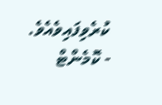ކުރެވިފައިވެއެވެ.
- ކޮމެންޓް